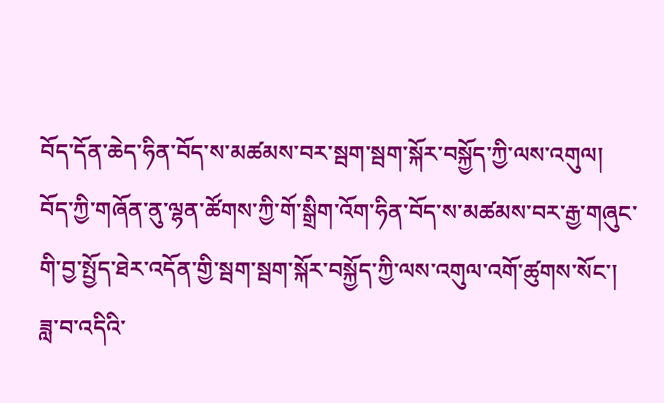བོད་དོན་ཆེད་ཧིན་བོད་ས་མཚམས་བར་སྦག་སྦག་སྐོར་བསྐྱོད་ཀྱི་ལས་འགུལ།
བོད་ཀྱི་གཞོན་ནུ་ལྷན་ཚོགས་ཀྱི་གོ་སྒྲིག་འོག་ཧིན་བོད་ས་མཚམས་བར་རྒྱ་གཞུང་གི་བྱ་སྤྱོད་ཐེར་འདོན་གྱི་སྦག་སྦག་སྐོར་བསྐྱོད་ཀྱི་ལས་འགུལ་འགོ་ཚུགས་སོང་།
ཟླ་བ་འདིའི་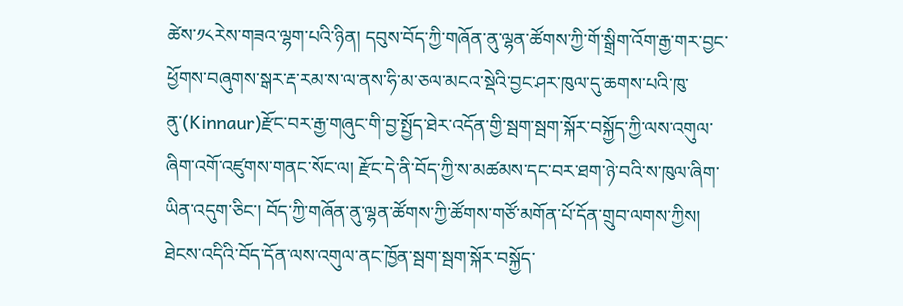ཚེས་༡༨རེས་གཟའ་ལྷག་པའི་ཉིན། དབུས་བོད་ཀྱི་གཞོན་ནུ་ལྷན་ཚོགས་ཀྱི་གོ་སྒྲིག་འོག་རྒྱ་གར་བྱང་ཕྱོགས་བཞུགས་སྒར་རྡ་རམ་ས་ལ་ནས་ཧི་མ་ཅལ་མངའ་སྡེའི་བྱང་ཤར་ཁུལ་དུ་ཆགས་པའི་ཁུ་ནུ་(Kinnaur)རྫོང་བར་རྒྱ་གཞུང་གི་བྱ་སྤྱོད་ཐེར་འདོན་གྱི་སྦག་སྦག་སྐོར་བསྐྱོད་ཀྱི་ལས་འགུལ་ཞིག་འགོ་འཛུགས་གནང་སོང་ལ། རྫོང་དེ་ནི་བོད་ཀྱི་ས་མཚམས་དང་བར་ཐག་ཉེ་བའི་ས་ཁུལ་ཞིག་ཡིན་འདུག་ཅིང་། བོད་ཀྱི་གཞོན་ནུ་ལྷན་ཚོགས་ཀྱི་ཚོགས་གཙོ་མགོན་པོ་དོན་གྲུབ་ལགས་ཀྱིས། ཐེངས་འདིའི་བོད་དོན་ལས་འགུལ་ནང་ཁྱོན་སྦག་སྦག་སྐོར་བསྐྱོད་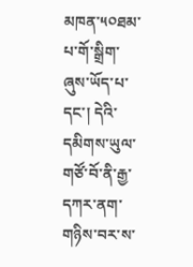མཁན་༥༠ཐམ་པ་གོ་སྒྲིག་ཞུས་ཡོད་པ་དང་། དེའི་དམིགས་ཡུལ་གཙོ་བོ་ནི་རྒྱ་དཀར་ནག་གཉིས་བར་ས་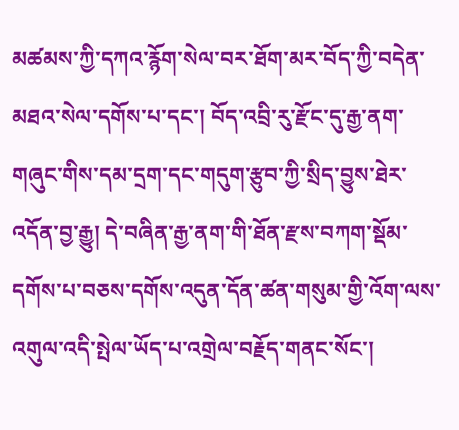མཚམས་ཀྱི་དཀའ་རྙོག་སེལ་བར་ཐོག་མར་བོད་ཀྱི་བདེན་མཐའ་སེལ་དགོས་པ་དང་། བོད་འབྲི་རུ་རྫོང་དུ་རྒྱ་ནག་གཞུང་གིས་དམ་དྲག་དང་གདུག་རྩུབ་ཀྱི་སྲིད་བྱུས་ཐེར་འདོན་བྱ་རྒྱུ། དེ་བཞིན་རྒྱ་ནག་གི་ཐོན་རྫས་བཀག་སྡོམ་དགོས་པ་བཅས་དགོས་འདུན་དོན་ཚན་གསུམ་གྱི་འོག་ལས་འགུལ་འདི་སྤེལ་ཡོད་པ་འགྲེལ་བརྗོད་གནང་སོང་།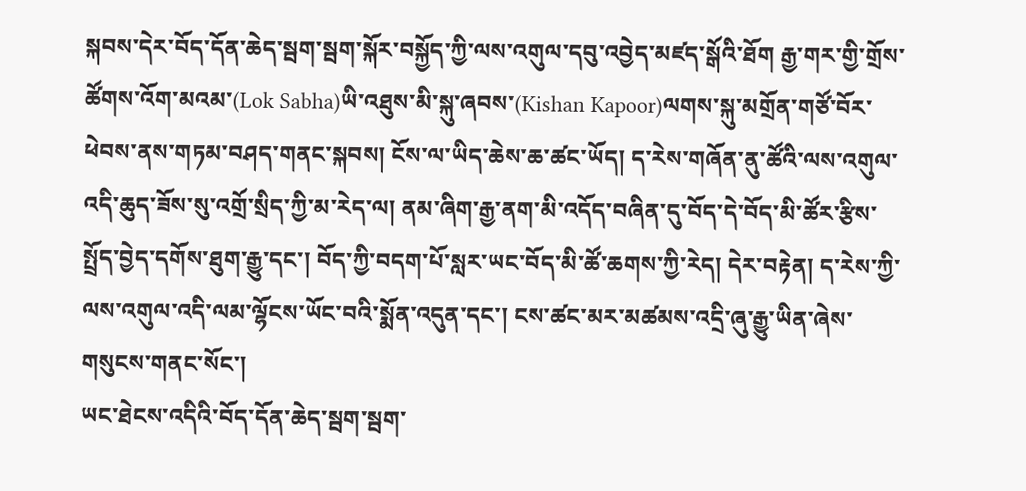སྐབས་དེར་བོད་དོན་ཆེད་སྦག་སྦག་སྐོར་བསྐྱོད་ཀྱི་ལས་འགུལ་དབུ་འབྱེད་མཛད་སྒོའི་ཐོག རྒྱ་གར་གྱི་གྲོས་ཚོགས་འོག་མའམ་(Lok Sabha)ཡི་འཐུས་མི་སྐུ་ཞབས་(Kishan Kapoor)ལགས་སྐུ་མགྲོན་གཙོ་བོར་ཕེབས་ནས་གཏམ་བཤད་གནང་སྐབས། ངོས་ལ་ཡིད་ཆེས་ཆ་ཚང་ཡོད། ད་རེས་གཞོན་ནུ་ཚོའི་ལས་འགུལ་འདི་ཆུད་ཟོས་སུ་འགྲོ་སྲིད་ཀྱི་མ་རེད་ལ། ནམ་ཞིག་རྒྱ་ནག་མི་འདོད་བཞིན་དུ་བོད་དེ་བོད་མི་ཚོར་རྩིས་སྤྲོད་བྱེད་དགོས་ཐུག་རྒྱུ་དང་། བོད་ཀྱི་བདག་པོ་སླར་ཡང་བོད་མི་ཚོ་ཆགས་ཀྱི་རེད། དེར་བརྟེན། ད་རེས་ཀྱི་ལས་འགུལ་འདི་ལམ་ལྷོངས་ཡོང་བའི་སྨོན་འདུན་དང་། ངས་ཚང་མར་མཚམས་འདྲི་ཞུ་རྒྱུ་ཡིན་ཞེས་གསུངས་གནང་སོང་།
ཡང་ཐེངས་འདིའི་བོད་དོན་ཆེད་སྦག་སྦག་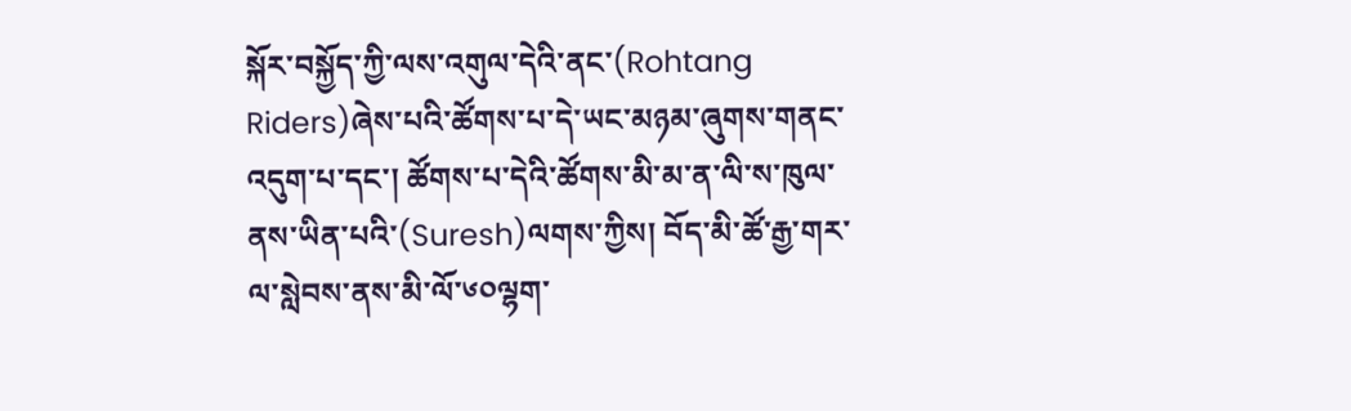སྐོར་བསྐྱོད་ཀྱི་ལས་འགུལ་དེའི་ནང་(Rohtang Riders)ཞེས་པའི་ཚོགས་པ་དེ་ཡང་མཉམ་ཞུགས་གནང་འདུག་པ་དང་། ཚོགས་པ་དེའི་ཚོགས་མི་མ་ན་ལི་ས་ཁུལ་ནས་ཡིན་པའི་(Suresh)ལགས་ཀྱིས། བོད་མི་ཚོ་རྒྱ་གར་ལ་སླེབས་ནས་མི་ལོ་༦༠ལྷག་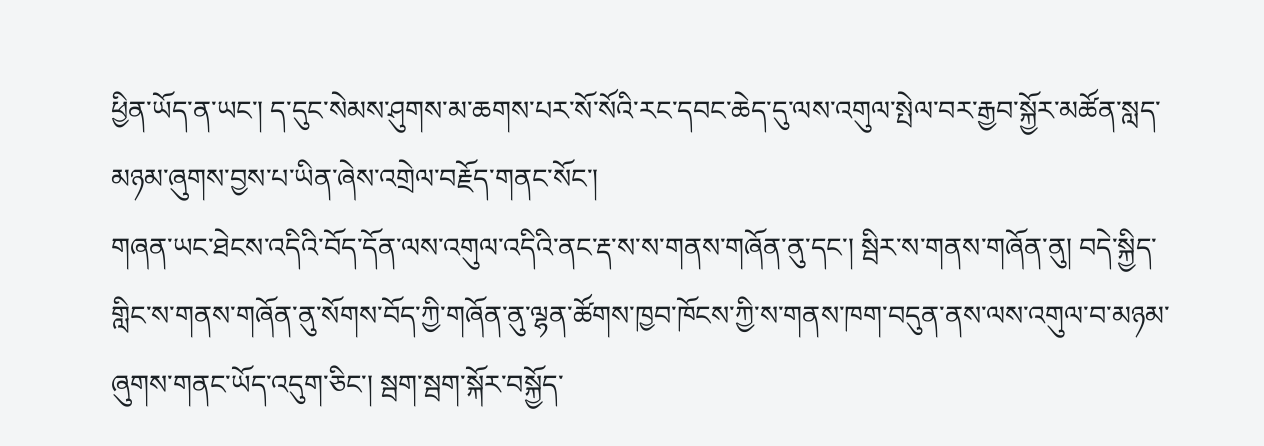ཕྱིན་ཡོད་ན་ཡང་། ད་དུང་སེམས་ཤུགས་མ་ཆགས་པར་སོ་སོའི་རང་དབང་ཆེད་དུ་ལས་འགུལ་སྤེལ་བར་རྒྱབ་སྐྱོར་མཚོན་སླད་མཉམ་ཞུགས་བྱས་པ་ཡིན་ཞེས་འགྲེལ་བརྗོད་གནང་སོང་།
གཞན་ཡང་ཐེངས་འདིའི་བོད་དོན་ལས་འགུལ་འདིའི་ནང་རྡ་ས་ས་གནས་གཞོན་ནུ་དང་། སྦིར་ས་གནས་གཞོན་ནུ། བདེ་སྐྱིད་གླིང་ས་གནས་གཞོན་ནུ་སོགས་བོད་ཀྱི་གཞོན་ནུ་ལྷན་ཚོགས་ཁྱབ་ཁོངས་ཀྱི་ས་གནས་ཁག་བདུན་ནས་ལས་འགུལ་བ་མཉམ་ཞུགས་གནང་ཡོད་འདུག་ཅིང་། སྦག་སྦག་སྐོར་བསྐྱོད་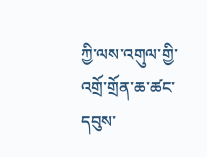ཀྱི་ལས་འགུལ་གྱི་འགྲོ་གྲོན་ཆ་ཚང་དབུས་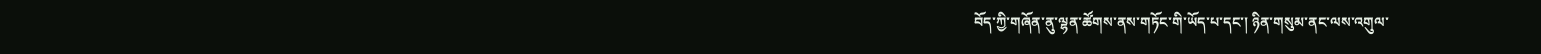བོད་ཀྱི་གཞོན་ནུ་ལྷན་ཚོགས་ནས་གཏོང་གི་ཡོད་པ་དང་། ཉིན་གསུམ་ནང་ལས་འགུལ་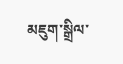མཇུག་སྒྲིལ་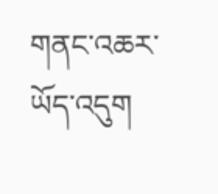གནང་འཆར་ཡོད་འདུག